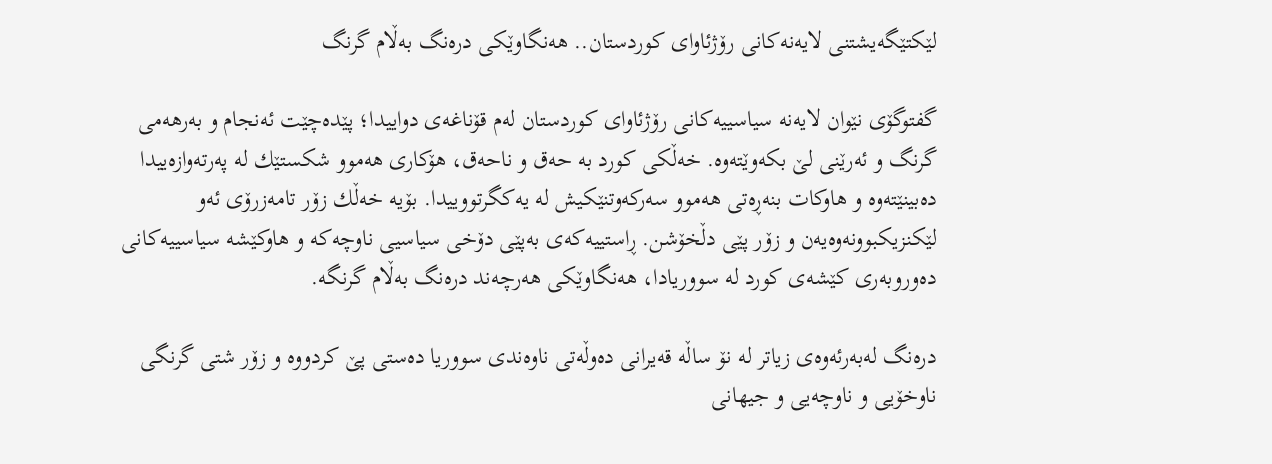لێكتێگه‌یشتنی لایه‌نه‌كانی رۆژئاوای كوردستان.. هه‌نگاوێكی دره‌نگ به‌ڵام گرنگ

گفتوگۆی نێوان لایه‌نه‌ سیاسییه‌كانی رۆژئاوای كوردستان له‌م قۆناغه‌ی دواییدا؛ پێده‌چێت ئه‌نجام و به‌رهه‌می گرنگ و ئه‌رێنی لێ بكه‌وێته‌وه‌. خه‌ڵكی كورد به‌ حه‌ق و ناحه‌ق، هۆكاری هه‌موو شكستێك له‌ په‌رته‌وازه‌ییدا ده‌بینێته‌وه‌ و هاوكات بنه‌ڕه‌تی هه‌موو سه‌ركه‌وتنێكیش له‌ یه‌كگرتووییدا. بۆیه‌ خه‌ڵك زۆر تامه‌زرۆی ئه‌و لێكنزیكبوونه‌وه‌یه‌ن و زۆر پێی دڵخۆشن. ڕاستییه‌كه‌ی به‌پێی دۆخی سیاسیی ناوچه‌كه‌ و هاوكێشه‌ سیاسییه‌كانی ده‌وروبه‌ری كێشه‌ی كورد له‌ سووریادا، هه‌نگاوێكی هه‌رچه‌ند دره‌نگ به‌ڵام گرنگه‌.

دره‌نگ له‌به‌رئه‌وه‌ی زیاتر له‌ نۆ ساڵه‌ قه‌یرانی ده‌وڵه‌تی ناوه‌ندی سووریا ده‌ستی پێ كردووه‌ و زۆر شتی گرنگی ناوخۆیی و ناوچه‌یی و جیهانی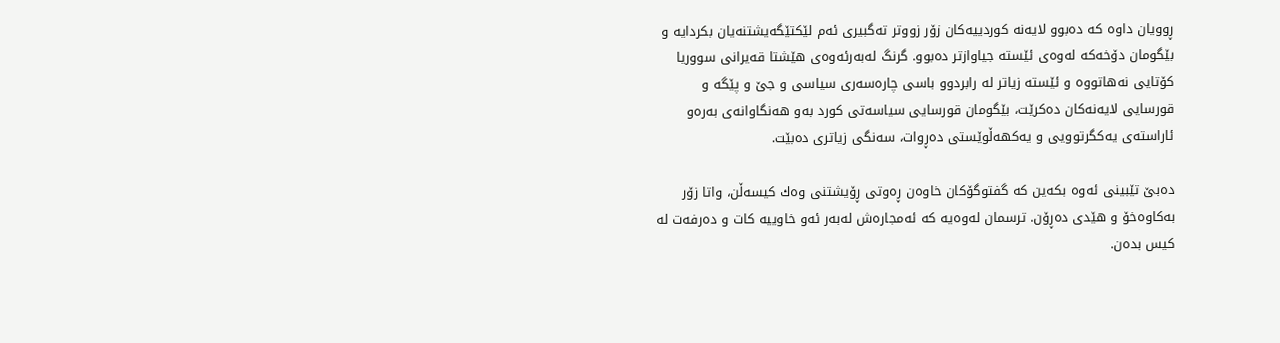ڕوویان داوه‌ كه‌ ده‌بوو لایه‌نه‌ كوردییه‌كان زۆر زووتر ته‌گبیری ئه‌م لێكتێگه‌یشتنه‌یان بكردایه‌ و بێگومان دۆخه‌كه‌ له‌وه‌ی ئێسته‌ جیاوازتر ده‌بوو. گرنگ له‌به‌رئه‌وه‌ی هێشتا قه‌یرانی سووریا كۆتایی نه‌هاتووه‌ و ئێسته‌ زیاتر له‌ رابردوو باسی چاره‌سه‌ری سیاسی و جێ و پێگه‌ و قورسایی لایه‌نه‌كان ده‌كرێت، بێگومان قورسایی سیاسه‌تی كورد به‌و هه‌نگاوانه‌ی به‌ره‌و ئاراسته‌ی یه‌كگرتوویی و یه‌كهه‌ڵوێستی ده‌ڕوات، سه‌نگی زیاتری ده‌بێت.

ده‌بێ تێبینی ئه‌وه‌ بكه‌ین كه‌ گفتوگۆكان خاوه‌ن ڕه‌وتی ڕۆیشتنی وه‌ك كیسه‌ڵن، واتا زۆر به‌كاوه‌خۆ و هێدی ده‌ڕۆن. ترسمان له‌وه‌یه‌ كه‌ ئه‌مجاره‌ش له‌به‌ر ئه‌و خاوییه‌ كات و ده‌رفه‌ت له‌ كیس بده‌ن.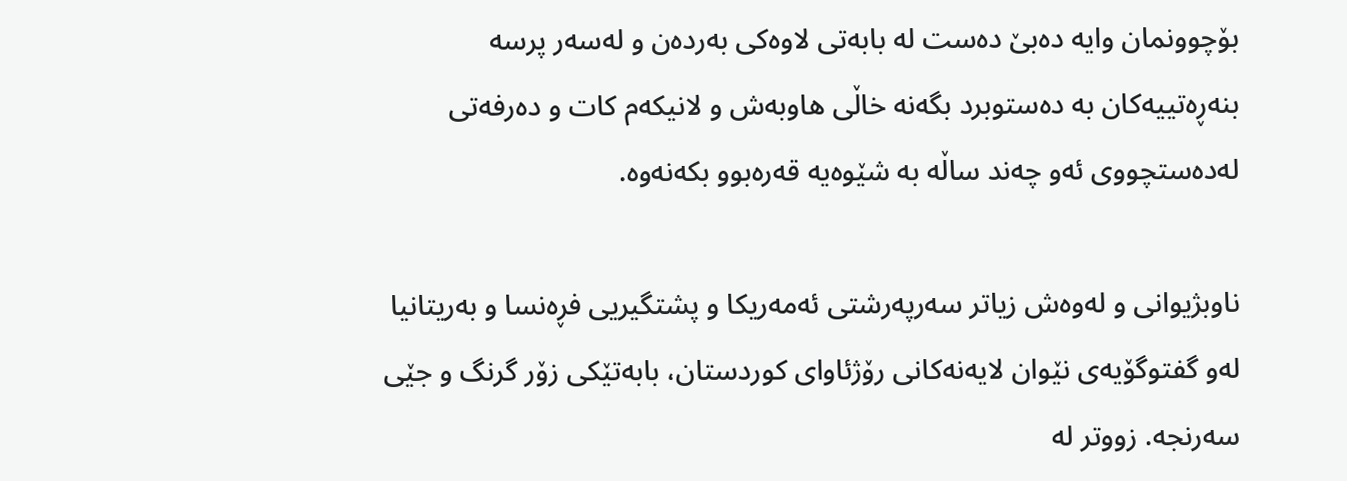بۆچوونمان وایه‌ ده‌بێ ده‌ست له‌ بابه‌تی لاوه‌كی به‌رده‌ن و له‌سه‌ر پرسه‌ بنه‌ڕه‌تییه‌كان به‌ ده‌ستوبرد بگه‌نه‌ خاڵی هاوبه‌ش و لانیكه‌م كات و ده‌رفه‌تی له‌ده‌ستچووی ئه‌و چه‌ند ساڵه‌ به‌ شێوه‌یه‌ قه‌ره‌بوو بكه‌نه‌وه‌.

ناوبژیوانی و له‌وه‌ش زیاتر سه‌رپه‌رشتی ئه‌مه‌ریكا و پشتگیریی فڕه‌نسا و به‌ریتانیا له‌و گفتوگۆیه‌ی نێوان لایه‌نه‌كانی رۆژئاوای كوردستان، بابه‌تێكی زۆر گرنگ و جێی سه‌رنجه‌. زووتر له‌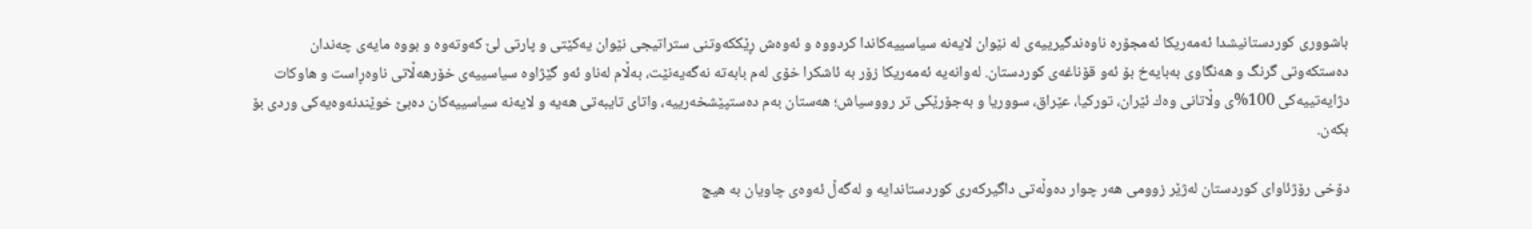باشووری كوردستانیشدا ئه‌مه‌ریكا ئه‌مجۆره‌ ناوه‌ندگیرییه‌ی له‌ نێوان لایه‌نه‌ سیاسییه‌كاندا كردووه‌ و ئه‌وه‌ش ڕێككه‌وتنی ستراتیجی نێوان یه‌كێتی و پارتی لێ كه‌وته‌وه‌ و بووه‌ مایه‌ی چه‌ندان ده‌ستكه‌وتی گرنگ و هه‌نگاوی به‌بایه‌خ بۆ ئه‌و قۆناغه‌ی كوردستان. له‌وانه‌یه‌ ئه‌مه‌ریكا زۆر به‌ ئاشكرا خۆی له‌م بابه‌ته‌ نه‌گه‌یه‌نێت، به‌ڵام له‌ناو ئه‌و گێژاوه‌ سیاسییه‌ی خۆرهه‌ڵاتی ناوه‌ڕاست و هاوكات دژایه‌تییه‌كی 100%ی وڵاتانی وه‌ك ئێران، توركیا، عێراق، سووریا و به‌جۆرێكی تر رووسیاش؛ هه‌ستان به‌م ده‌ستپێشخه‌رییه‌، واتای تایبه‌تی هه‌یه‌ و لایه‌نه‌ سیاسییه‌كان ده‌بێ خوێندنه‌وه‌یه‌كی وردی بۆ بكه‌ن.

دۆخی رۆژئاوای كوردستان له‌ژێر زوومی هه‌ر چوار ده‌وڵه‌تی داگیركه‌ری كوردستاندایه‌ و له‌گه‌ڵ ئه‌وه‌ی چاویان به‌ هیچ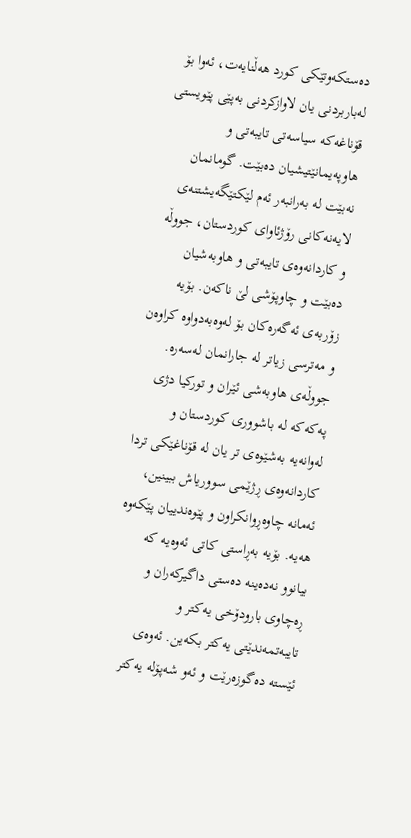ده‌ستكه‌وتێكی كورد هه‌ڵنایه‌ت، ئه‌وا بۆ له‌باربردنی یان لاوازكردنی به‌پێی پێویستی قۆناغه‌كه‌ سیاسه‌تی تایبه‌تی و هاوپه‌یمانێتیشیان ده‌بێت. گومانمان نه‌بێت له‌ به‌رانبه‌ر ئه‌م لێكتێگه‌یشتنه‌ی لایه‌نه‌كانی رۆژئاوای كوردستان، جووڵه‌ و كاردانه‌وه‌ی تایبه‌تی و هاوبه‌شیان ده‌بێت و چاوپۆشی لێ ناكه‌ن. بۆیه‌ زۆربه‌ی ئه‌گه‌ره‌كان بۆ له‌وه‌به‌دواوه‌ كراوه‌ن و مه‌ترسی زیاتر له‌ جارانمان له‌سه‌ره‌. جووڵه‌ی هاوبه‌شی ئێران و توركیا دژی په‌كه‌كه‌ له‌ باشووری كوردستان و له‌وانه‌یه‌ به‌شێوه‌ی تر یان له‌ قۆناغێكی تردا كاردانه‌وه‌ی ڕژێمی سووریاش ببینین، ئه‌مانه‌ چاوه‌ڕوانكراون و پێوه‌ندییان پێكه‌وه‌ هه‌یه‌. بۆیه‌ به‌ڕاستی كاتی ئه‌وه‌یه‌ كه‌ بیانوو نه‌ده‌ینه‌ ده‌ستی داگیركه‌ران و ڕه‌چاوی بارودۆخی یه‌كتر و تایبه‌تمه‌ندێتی یه‌كتر بكه‌ین. ئه‌وه‌ی ئێسته‌ ده‌گوزه‌رێت و ئه‌و شه‌پۆله‌ یه‌كتر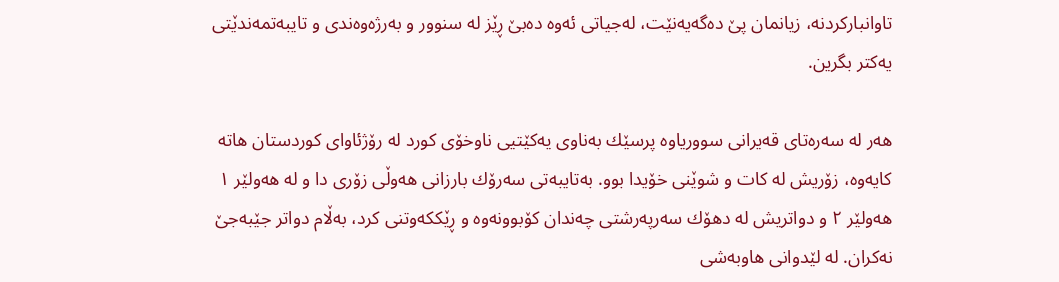تاوانباركردنه‌، زیانمان پێ ده‌گه‌یه‌نێت، له‌جیاتی ئه‌وه‌ ده‌بێ ڕێز له‌ سنوور و به‌رژه‌وه‌ندی و تایبه‌تمه‌ندێتی یه‌كتر بگرین.

هه‌ر له‌ سه‌ره‌تای قه‌یرانی سووریاوه‌ پرسێك به‌ناوی یه‌كێتیی ناوخۆی كورد له‌ رۆژئاوای كوردستان هاته‌ كایه‌وه‌، زۆریش له‌ كات و شوێنی خۆیدا بوو. به‌تایبه‌تی سه‌رۆك بارزانی هه‌وڵی زۆری دا و له‌ هه‌ولێر ١ هه‌ولێر ٢ و دواتریش له‌ دهۆك سه‌رپه‌رشتی چه‌ندان كۆبوونه‌وه‌ و ڕێككه‌وتنی كرد، به‌ڵام دواتر جێبه‌جێ نه‌كران. له‌ لێدوانی هاوبه‌شی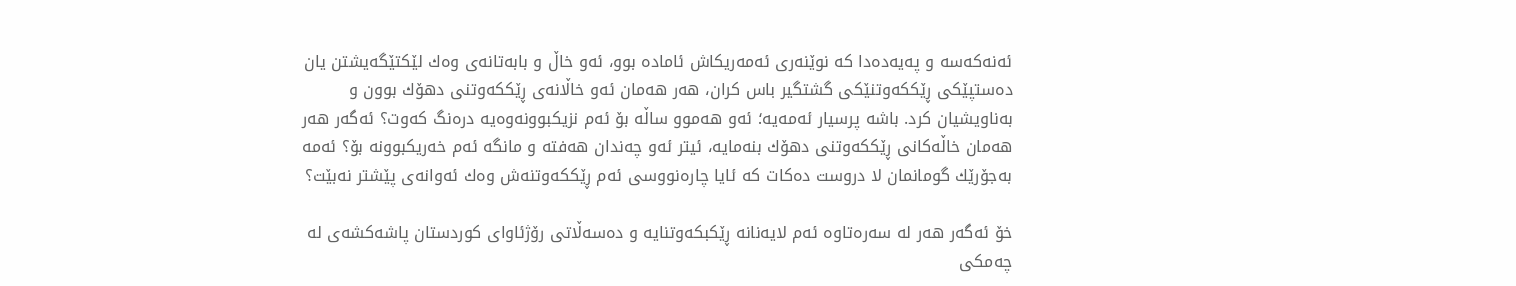ئه‌نه‌كه‌سه‌ و په‌یه‌ده‌دا كه‌ نوێنه‌ری ئه‌مه‌ریكاش ئاماده‌ بوو، ئه‌و خاڵ و بابه‌تانه‌ی وه‌ك لێكتێگه‌یشتن یان ده‌ستپێكی ڕێككه‌وتنێكی گشتگیر باس كران، هه‌ر هه‌مان ئه‌و خاڵانه‌ی ڕێككه‌وتنی دهۆك بوون و به‌ناویشیان كرد. باشه‌ پرسیار ئه‌مه‌یه‌؛ ئه‌و هه‌موو ساڵه‌ بۆ ئه‌م نزیكبوونه‌وه‌یه‌ دره‌نگ كه‌وت؟ ئه‌گه‌ر هه‌ر هه‌مان خاڵه‌كانی ڕێككه‌وتنی دهۆك بنه‌مایه‌، ئیتر ئه‌و چه‌ندان هه‌فته‌ و مانگه‌ ئه‌م خه‌ریكبوونه‌ بۆ؟ ئه‌مه‌ به‌جۆرێك گومانمان لا دروست ده‌كات كه‌ ئایا چاره‌نووسی ئه‌م ڕێككه‌وتنه‌ش وه‌ك ئه‌وانه‌ی پێشتر نه‌بێت؟

خۆ ئه‌گه‌ر هه‌ر له‌ سه‌ره‌تاوه‌ ئه‌م لایه‌نانه‌ ڕێكبكه‌وتنایه‌ و ده‌سه‌ڵاتی رۆژئاوای كوردستان پاشه‌كشه‌ی له‌ چه‌مكی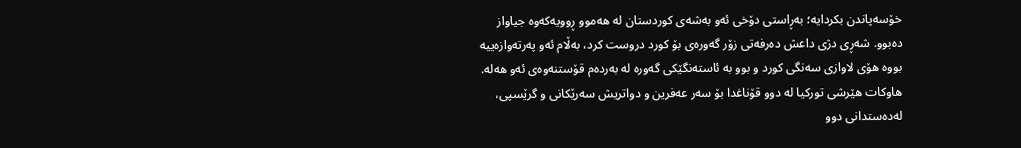خۆسه‌پاندن بكردایه‌؛ به‌ڕاستی دۆخی ئه‌و به‌شه‌ی كوردستان له‌ هه‌موو ڕوویه‌كه‌وه‌ جیاواز ده‌بوو. شه‌ڕی دژی داعش ده‌رفه‌تی زۆر گه‌وره‌ی بۆ كورد دروست كرد، به‌ڵام ئه‌و په‌رته‌وازه‌ییه‌ بووه‌ هۆی لاوازی سه‌نگی كورد و بوو به‌ ئاسته‌نگێكی گه‌وره‌ له‌ به‌رده‌م قۆستنه‌وه‌ی ئه‌و هه‌له‌. هاوكات هێرشی توركیا له‌ دوو قۆناغدا بۆ سه‌ر عه‌فرین و دواتریش سه‌رێكانی و گرێسپی، له‌ده‌ستدانی دوو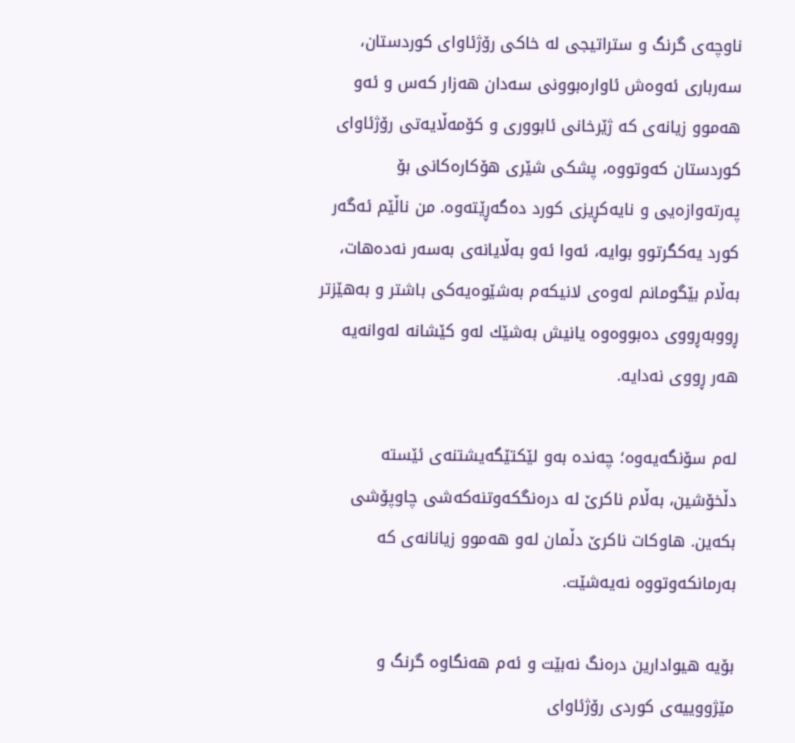ناوچه‌ی گرنگ و ستراتیجی له‌ خاكی رۆژئاوای كوردستان، سه‌رباری ئه‌وه‌ش ئاواره‌بوونی سه‌دان هه‌زار كه‌س و ئه‌و هه‌موو زیانه‌ی كه‌ ژێرخانی ئابووری و كۆمه‌ڵایه‌تی رۆژئاوای كوردستان كه‌وتووه‌، پشكی شێری هۆكاره‌كانی بۆ په‌رته‌وازه‌یی و نایه‌كڕیزی كورد ده‌گه‌ڕێته‌وه‌. من ناڵێم ئه‌گه‌ر كورد یه‌كگرتوو بوایه‌، ئه‌وا ئه‌و به‌ڵایانه‌ی به‌سه‌ر نه‌ده‌هات، به‌ڵام بێگومانم له‌وه‌ی لانیكه‌م به‌شێوه‌یه‌كی باشتر و به‌هێزتر ڕووبه‌ڕووی ده‌بووه‌وه‌ یانیش به‌شێك له‌و كێشانه‌ له‌وانه‌یه‌ هه‌ر ڕووی نه‌دایه‌.

له‌م سۆنگه‌یه‌وه‌؛ چه‌نده‌ به‌و لێكتێگه‌یشتنه‌ی ئێسته‌ دڵخۆشین، به‌ڵام ناكرێ له‌ دره‌نگكه‌وتنه‌كه‌شی چاوپۆشی بكه‌ین. هاوكات ناكرێ دڵمان له‌و هه‌موو زیانانه‌ی كه‌ به‌رمانكه‌وتووه‌ نه‌یه‌شێت.

بۆیه‌ هیوادارین دره‌نگ نه‌بێت و ئه‌م هه‌نگاوه‌ گرنگ و مێژووییه‌ی كوردی رۆژئاوای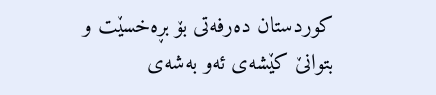كوردستان ده‌رفه‌تی بۆ بڕه‌خسێت و بتوانێ كێشه‌ی ئه‌و به‌شه‌ی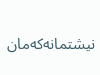نیشتمانه‌كه‌مان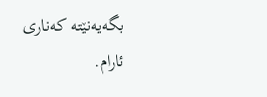بگه‌یه‌نێته‌ كه‌ناری ئارام.